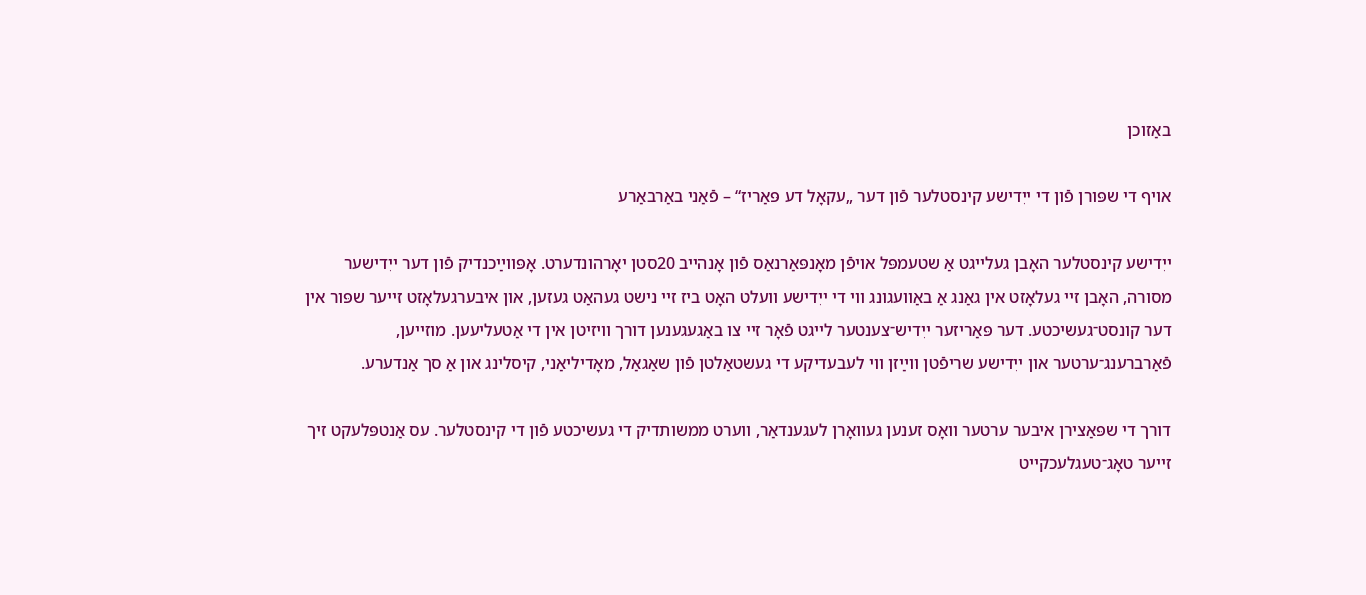באַזוכן

אויף די שפּורן פֿון די ייִדישע קינסטלער פֿון דער „עקאָל דע פּאַריז“ – פֿאַני באַרבאַרע

ייִדישע קינסטלער האָבן געלייגט אַ שטעמפּל אויפֿן מאָנפּאַרנאַס פֿון אָנהייב 20סטן יאָרהונדערט. אָפּווײַכנדיק פֿון דער ייִדישער מסורה, האָבן זיי געלאָזט אין גאַנג אַ באַוועגונג ווי די ייִדישע וועלט האָט ביז זיי נישט געהאַט געזען, און איבערגעלאָזט זייער שפּור אין דער קונסט־געשיכטע. דער פּאַריזער ייִדיש־צענטער לייגט פֿאָר זיי צו באַגעגענען דורך וויזיטן אין די אַטעליעען. מוזייען, פֿאַרברענג־ערטער און ייִדישע שריפֿטן ווײַזן ווי לעבעדיקע די געשטאַלטן פֿון שאַגאַל, מאָדיליאַני, קיסלינג און אַ סך אַנדערע.

דורך די שפּאַצירן איבער ערטער וואָס זענען געוואָרן לעגענדאַר, ווערט ממשותדיק די געשיכטע פֿון די קינסטלער. עס אַנטפּלעקט זיך זייער טאָג־טעגלעכקייט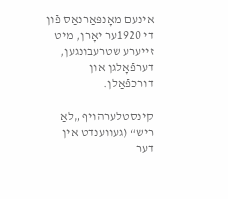אינעם מאָנפּאַרנאַס פֿון די 1920ער יאָרן, מיט זייערע שטרעבונגען, דערפֿאָלגן און דורכפֿאַלן.

קינסטלערהויף „לאַ ריש“ (געווענדט אין דער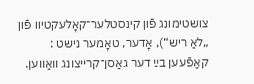צושטימונג פֿון קינסטלער־קאָלעקטיוו פֿון „לאַ ריש“), אָדער, טאָמער נישט : קאַפֿעען בײַ דער גאַסן־קרייצונג וואַווען.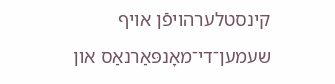קינסטלערהויפֿן אויף שעמען־די־מאָנפּאַרנאַס און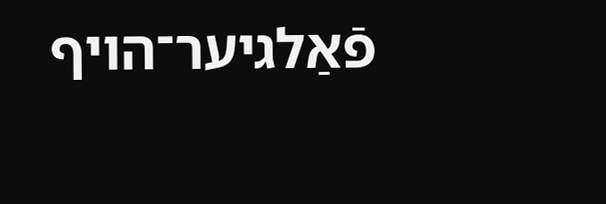פֿאַלגיער־הויף